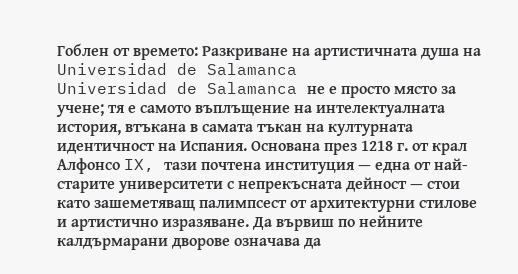Гоблен от времето: Разкриване на артистичната душа на Universidad de Salamanca
Universidad de Salamanca не е просто място за учене; тя е самото въплъщение на интелектуалната история, втъкана в самата тъкан на културната идентичност на Испания. Основана през 1218 г. от крал Алфонсо IX, тази почтена институция — една от най-старите университети с непрекъсната дейност — стои като зашеметяващ палимпсест от архитектурни стилове и артистично изразяване. Да вървиш по нейните калдърмарани дворове означава да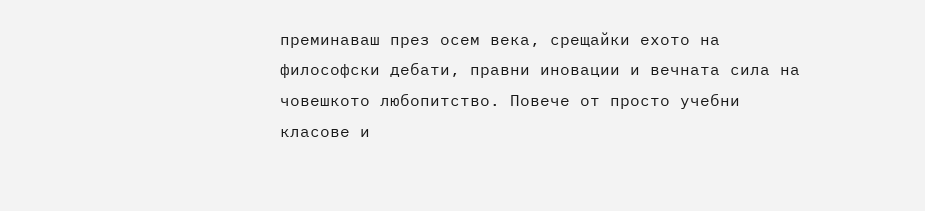преминаваш през осем века, срещайки ехото на философски дебати, правни иновации и вечната сила на човешкото любопитство. Повече от просто учебни класове и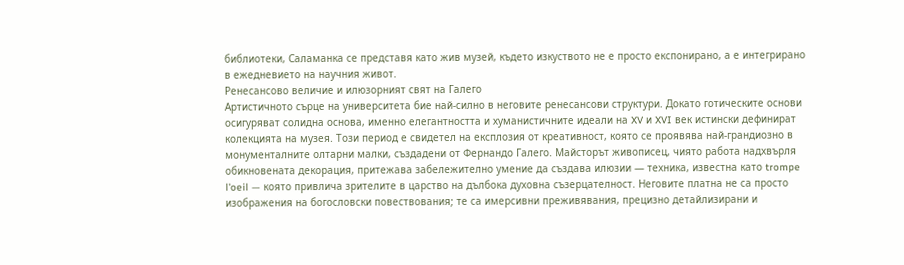библиотеки, Саламанка се представя като жив музей, където изкуството не е просто експонирано, а е интегрирано в ежедневието на научния живот.
Ренесансово величие и илюзорният свят на Галего
Артистичното сърце на университета бие най-силно в неговите ренесансови структури. Докато готическите основи осигуряват солидна основа, именно елегантността и хуманистичните идеали на XV и XVI век истински дефинират колекцията на музея. Този период е свидетел на експлозия от креативност, която се проявява най-грандиозно в монументалните олтарни малки, създадени от Фернандо Галего. Майсторът живописец, чиято работа надхвърля обикновената декорация, притежава забележително умение да създава илюзии — техника, известна като trompe l'oeil — която привлича зрителите в царство на дълбока духовна съзерцателност. Неговите платна не са просто изображения на богословски повествования; те са имерсивни преживявания, прецизно детайлизирани и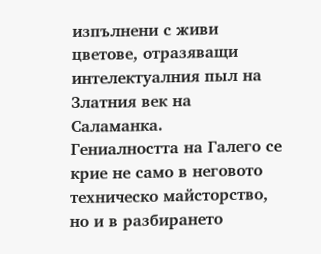изпълнени с живи цветове, отразяващи интелектуалния пыл на Златния век на Саламанка.
Гениалността на Галего се крие не само в неговото техническо майсторство, но и в разбирането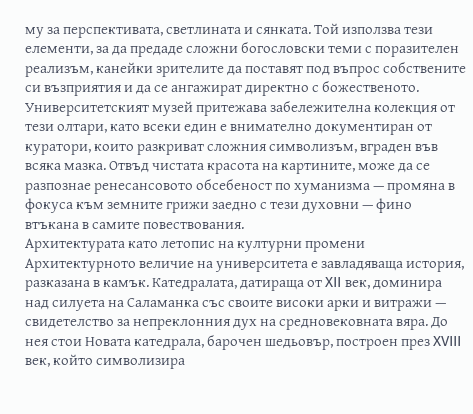му за перспективата, светлината и сянката. Той използва тези елементи, за да предаде сложни богословски теми с поразителен реализъм, канейки зрителите да поставят под въпрос собствените си възприятия и да се ангажират директно с божественото. Университетският музей притежава забележителна колекция от тези олтари, като всеки един е внимателно документиран от куратори, които разкриват сложния символизъм, вграден във всяка мазка. Отвъд чистата красота на картините, може да се разпознае ренесансовото обсебеност по хуманизма — промяна в фокуса към земните грижи заедно с тези духовни — фино втъкана в самите повествования.
Архитектурата като летопис на културни промени
Архитектурното величие на университета е завладяваща история, разказана в камък. Катедралата, датираща от XII век, доминира над силуета на Саламанка със своите високи арки и витражи — свидетелство за непреклонния дух на средновековната вяра. До нея стои Новата катедрала, барочен шедьовър, построен през XVIII век, който символизира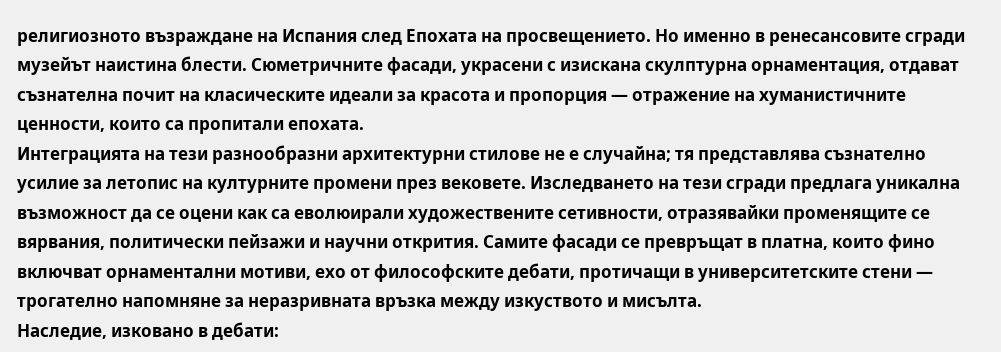религиозното възраждане на Испания след Епохата на просвещението. Но именно в ренесансовите сгради музейът наистина блести. Сюметричните фасади, украсени с изискана скулптурна орнаментация, отдават съзнателна почит на класическите идеали за красота и пропорция — отражение на хуманистичните ценности, които са пропитали епохата.
Интеграцията на тези разнообразни архитектурни стилове не е случайна; тя представлява съзнателно усилие за летопис на културните промени през вековете. Изследването на тези сгради предлага уникална възможност да се оцени как са еволюирали художествените сетивности, отразявайки променящите се вярвания, политически пейзажи и научни открития. Самите фасади се превръщат в платна, които фино включват орнаментални мотиви, ехо от философските дебати, протичащи в университетските стени — трогателно напомняне за неразривната връзка между изкуството и мисълта.
Наследие, изковано в дебати: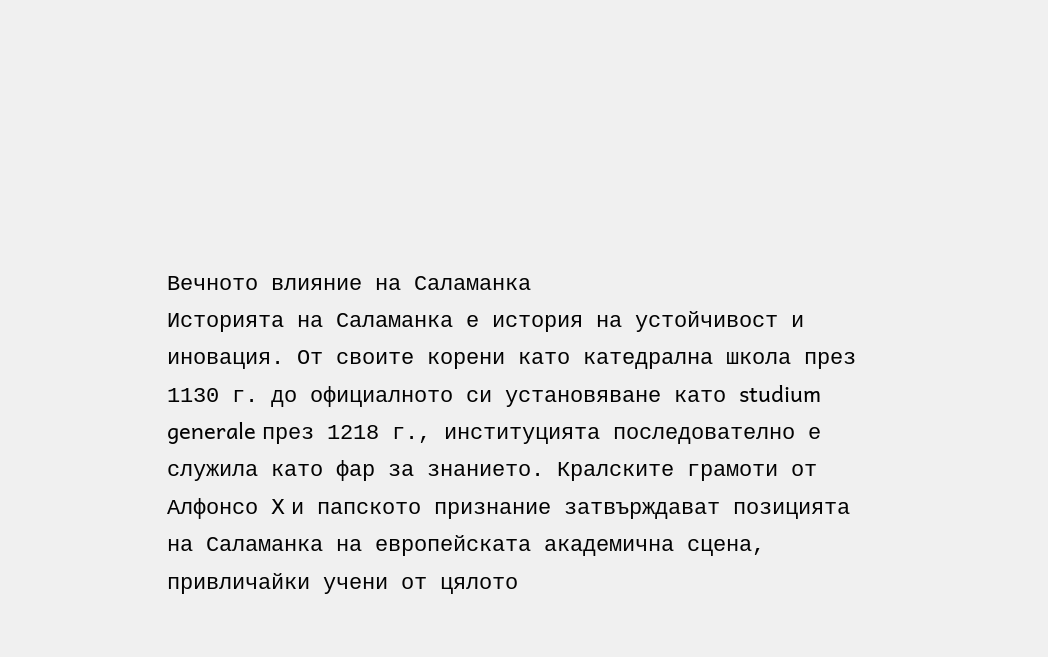Вечното влияние на Саламанка
Историята на Саламанка е история на устойчивост и иновация. От своите корени като катедрална школа през 1130 г. до официалното си установяване като studium generale през 1218 г., институцията последователно е служила като фар за знанието. Кралските грамоти от Алфонсо X и папското признание затвърждават позицията на Саламанка на европейската академична сцена, привличайки учени от цялото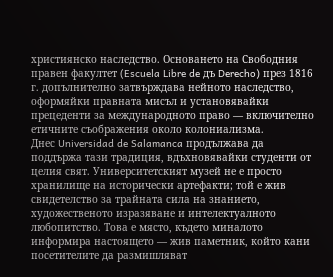християнско наследство. Основането на Свободния правен факултет (Escuela Libre de дъ Derecho) през 1816 г. допълнително затвърждава нейното наследство, оформяйки правната мисъл и установявайки прецеденти за международното право — включително етичните съображения около колониализма.
Днес Universidad de Salamanca продължава да поддържа тази традиция, вдъхновявайки студенти от целия свят. Университетският музей не е просто хранилище на исторически артефакти; той е жив свидетелство за трайната сила на знанието, художественото изразяване и интелектуалното любопитство. Това е място, където миналото информира настоящето — жив паметник, който кани посетителите да размишляват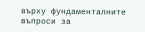върху фундаменталните въпроси за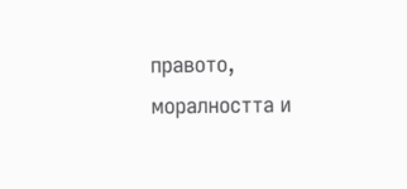правото, моралността и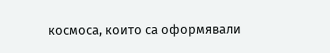космоса, които са оформявали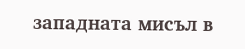западната мисъл в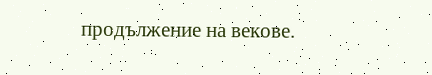продължение на векове.